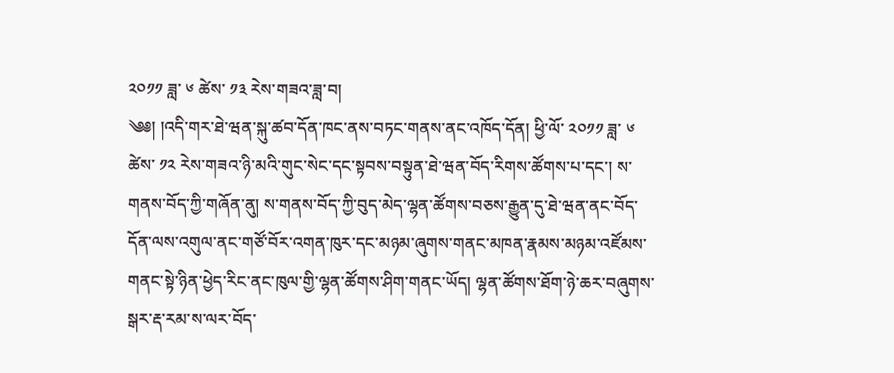༢༠༡༡ ཟླ་ ༦ ཚེས་ ༡༣ རེས་གཟའ་ཟླ་བ།
༄༅། །འདི་གར་ཐེ་ཝན་སྐུ་ཚབ་དོན་ཁང་ནས་བཏང་གནས་ནང་འཁོད་དོན། ཕྱི་ལོ་ ༢༠༡༡ ཟླ་ ༦ ཚེས་ ༡༢ རེས་གཟའ་ཉི་མའི་གུང་སེང་དང་སྟབས་བསྟུན་ཐེ་ཝན་བོད་རིགས་ཚོགས་པ་དང་། ས་གནས་བོད་ཀྱི་གཞོན་ནུ། ས་གནས་བོད་ཀྱི་བུད་མེད་ལྷན་ཚོགས་བཅས་རྒྱུན་དུ་ཐེ་ཝན་ནང་བོད་དོན་ལས་འགུལ་ནང་གཙོ་བོར་འགན་ཁུར་དང་མཉམ་ཞུགས་གནང་མཁན་རྣམས་མཉམ་འཛོམས་གནང་སྟེ་ཉིན་ཕྱེད་རིང་ནང་ཁུལ་གྱི་ལྷན་ཚོགས་ཤིག་གནང་ཡོད། ལྷན་ཚོགས་ཐོག་ཉེ་ཆར་བཞུགས་སྒར་རྡ་རམ་ས་ལར་བོད་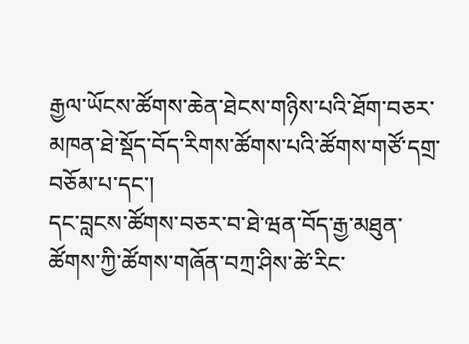རྒྱལ་ཡོངས་ཚོགས་ཆེན་ཐེངས་གཉིས་པའི་ཐོག་བཅར་མཁན་ཐེ་སྡོད་བོད་རིགས་ཚོགས་པའི་ཚོགས་གཙོ་དགྲ་བཅོམ་པ་དང་།
དང་བླངས་ཚོགས་བཅར་བ་ཐེ་ཝན་བོད་རྒྱ་མཐུན་ཚོགས་ཀྱི་ཚོགས་གཞོན་བཀྲ་ཤིས་ཚེ་རིང་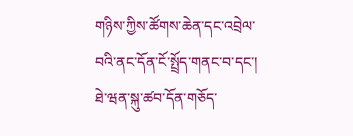གཉིས་ཀྱིས་ཚོགས་ཆེན་དང་འབྲེལ་བའི་ནང་དོན་ངོ་སྤྲོད་གནང་བ་དང་། ཐེ་ཝན་སྐུ་ཚབ་དོན་གཅོད་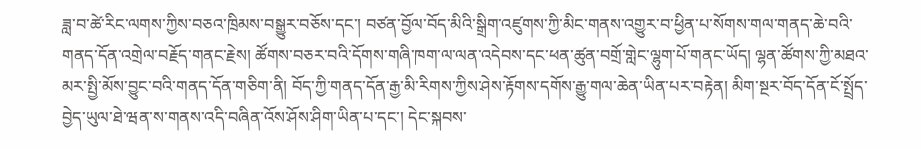ཟླ་བ་ཚེ་རིང་ལགས་ཀྱིས་བཅའ་ཁྲིམས་བསྒྱུར་བཅོས་དང་། བཙན་བྱོལ་བོད་མིའི་སྒྲིག་འཛུགས་ཀྱི་མིང་གནས་འགྱུར་བ་ཕྱིན་པ་སོགས་གལ་གནད་ཆེ་བའི་གནད་དོན་འགྲེལ་བརྗོད་གནང་རྗེས། ཚོགས་བཅར་བའི་དོགས་གཞི་ཁག་ལ་ལན་འདེབས་དང་ཕན་ཚུན་བགྲོ་གླེང་ལྷུག་པོ་གནང་ཡོད། ལྷན་ཚོགས་ཀྱི་མཐའ་མར་སྤྱི་མོས་བྱུང་བའི་གནད་དོན་གཅིག་ནི། བོད་ཀྱི་གནད་དོན་རྒྱ་མི་རིགས་ཀྱིས་ཤེས་རྟོགས་དགོས་རྒྱུ་གལ་ཆེན་ཡིན་པར་བརྟེན། མིག་སྔར་བོད་དོན་ངོ་སྤྲོད་བྱེད་ཡུལ་ཐེ་ཝན་ས་གནས་འདི་བཞིན་འོས་ཤོས་ཤིག་ཡིན་པ་དང་། དེང་སྐབས་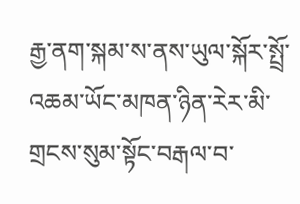རྒྱ་ནག་སྐམ་ས་ནས་ཡུལ་སྐོར་སྤྲོ་འཆམ་ཡོང་མཁན་ཉིན་རེར་མི་གྲངས་སུམ་སྟོང་བརྒལ་བ་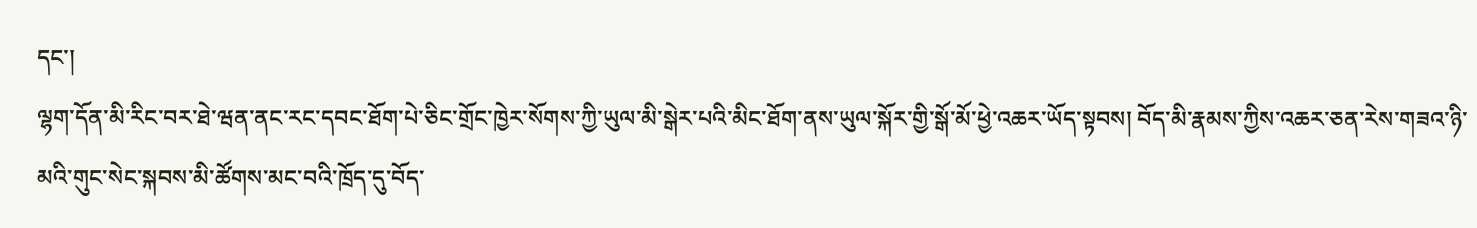དང་།
ལྷག་དོན་མི་རིང་བར་ཐེ་ཝན་ནང་རང་དབང་ཐོག་པེ་ཅིང་གྲོང་ཁྱེར་སོགས་ཀྱི་ཡུལ་མི་སྒེར་པའི་མིང་ཐོག་ནས་ཡུལ་སྐོར་གྱི་སྒོ་མོ་ཕྱེ་འཆར་ཡོད་སྟབས། བོད་མི་རྣམས་ཀྱིས་འཆར་ཅན་རེས་གཟའ་ཉི་མའི་གུང་སེང་སྐབས་མི་ཚོགས་མང་བའི་ཁྲོད་དུ་བོད་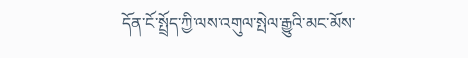དོན་ངོ་སྤྲོད་ཀྱི་ལས་འགུལ་སྤེལ་རྒྱུའི་མང་མོས་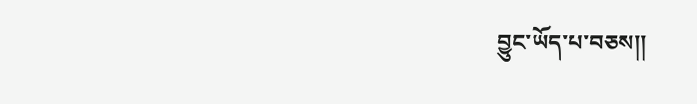བྱུང་ཡོད་པ་བཅས།།